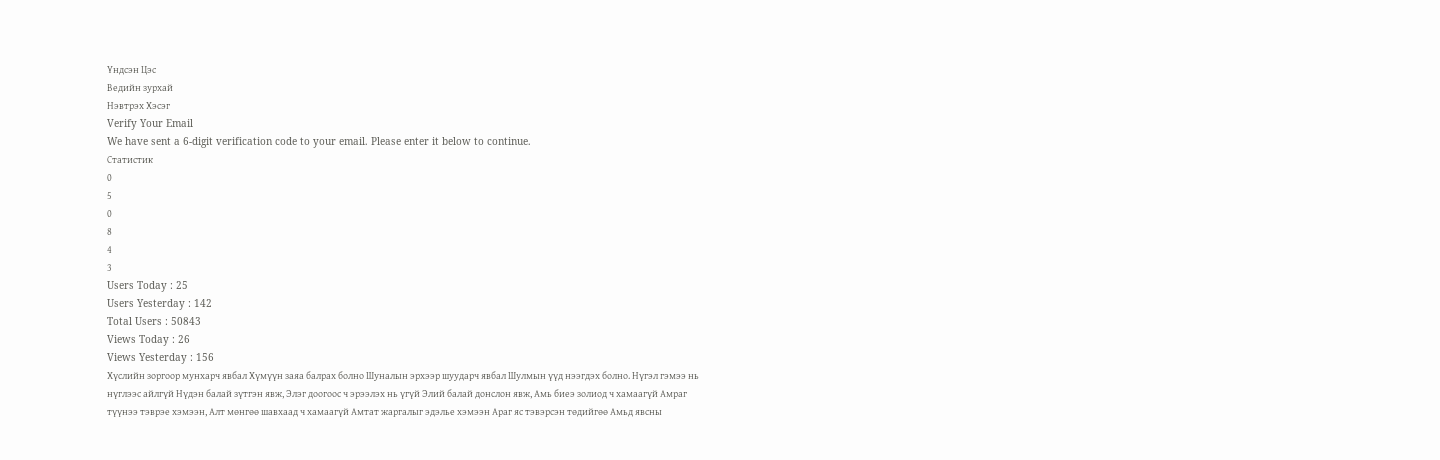Үндсэн Цэс
Ведийн зурхай
Нэвтрэх Хэсэг
Verify Your Email
We have sent a 6-digit verification code to your email. Please enter it below to continue.
Статистик
0
5
0
8
4
3
Users Today : 25
Users Yesterday : 142
Total Users : 50843
Views Today : 26
Views Yesterday : 156
Хүслийн зоргоор мунхарч явбал Хүмүүн заяа балрах болно Шуналын эрхээр шуударч явбал Шулмын үүд нээгдэх болно. Нүгэл гэмээ нь нүглээс айлгүй Нүдэн балай зүтгэн явж, Элэг доогоос ч эрээлэх нь үгүй Элий балай донслон явж, Амь биеэ золиод ч хамаагүй Амраг түүнээ тэврэе хэмээн, Алт мөнгөө шавхаад ч хамаагүй Амтат жаргалыг эдэлье хэмээн Араг яс тэвэрсэн төдийгөө Амьд явсны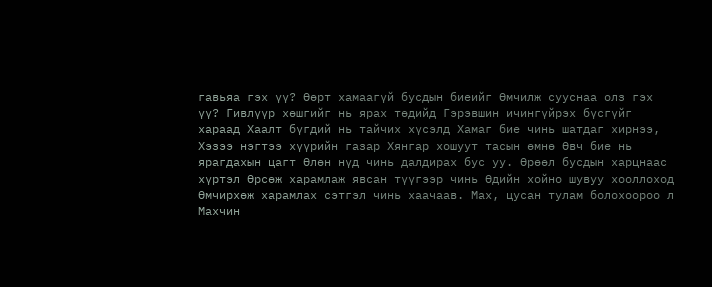гавьяа гэх үү? Өөрт хамаагүй бусдын биеийг Өмчилж сууснаа олз гэх үү? Гивлүүр хөшгийг нь ярах төдийд Гэрэвшин ичингүйрэх бүсгүйг хараад Хаалт бүгдий нь тайчих хүсэлд Хамаг бие чинь шатдаг хирнээ, Хэзээ нэгтээ хүүрийн газар Хянгар хошуут тасын өмнө Өвч бие нь ярагдахын цагт Өлөн нүд чинь далдирах бус уу. Өрөөл бусдын харцнаас хүртэл Өрсөж харамлаж явсан түүгээр чинь Өдийн хойно шувуу хооллоход Өмчирхөж харамлах сэтгэл чинь хаачаав. Мах, цусан тулам болохоороо л Махчин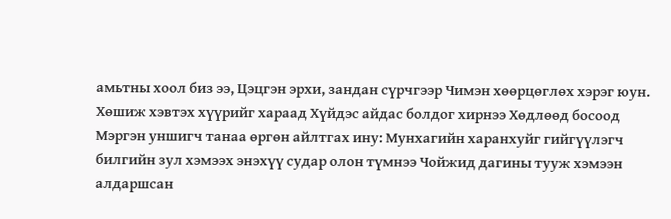амьтны хоол биз ээ, Цэцгэн эрхи, зандан сүрчгээр Чимэн хөөрцөглөх хэрэг юун. Хөшиж хэвтэх хүүрийг хараад Хүйдэс айдас болдог хирнээ Хөдлөөд босоод
Мэргэн уншигч танаа өргөн айлтгах ину: Мунхагийн харанхуйг гийгүүлэгч билгийн зул хэмээх энэхүү судар олон түмнээ Чойжид дагины тууж хэмээн алдаршсан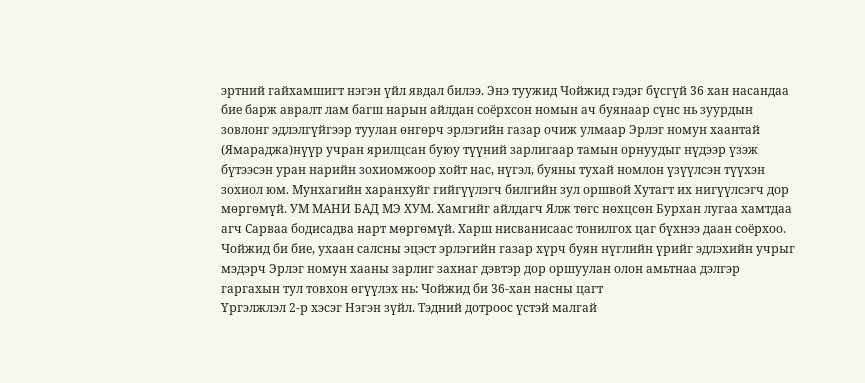эртний гайхамшигт нэгэн үйл явдал билээ. Энэ туужид Чойжид гэдэг бүсгүй 36 хан насандаа бие барж авралт лам багш нарын айлдан соёрхсон номын ач буянаар сүнс нь зуурдын зовлонг эдлэлгүйгээр туулан өнгөрч эрлэгийн газар очиж улмаар Эрлэг номун хаантай (Ямараджа)нүүр учран ярилцсан буюу түүний зарлигаар тамын орнуудыг нүдээр үзэж бүтээсэн уран нарийн зохиомжоор хойт нас, нүгэл, буяны тухай номлон үзүүлсэн түүхэн зохиол юм. Мунхагийн харанхуйг гийгүүлэгч билгийн зул оршвой Хутагт их нигүүлсэгч дор мөргөмүй. УМ МАНИ БАД МЭ ХУМ. Хамгийг айлдагч Ялж төгс нөхцсөн Бурхан лугаа хамтдаа агч Сарваа бодисадва нарт мөргөмүй. Харш нисванисаас тонилгох цаг бүхнээ даан соёрхоо. Чойжид би бие, ухаан салсны эцэст эрлэгийн газар хүрч буян нүглийн үрийг эдлэхийн учрыг мэдэрч Эрлэг номун хааны зарлиг захиаг дэвтэр дор оршуулан олон амьтнаа дэлгэр гаргахын тул товхон өгүүлэх нь: Чойжид би 36-хан насны цагт
Үргэлжлэл 2-р хэсэг Нэгэн зүйл. Тэдний дотроос үстэй малгай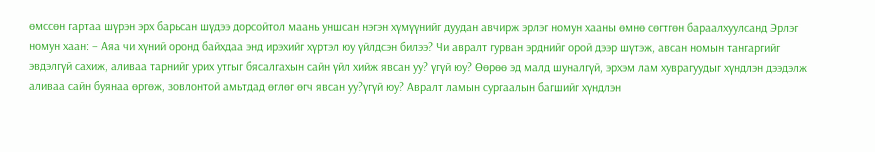өмссөн гартаа шүрэн эрх барьсан шүдээ дорсойтол маань уншсан нэгэн хүмүүнийг дуудан авчирж эрлэг номун хааны өмнө сөгтгөн бараалхуулсанд Эрлэг номун хаан: – Аяа чи хүний оронд байхдаа энд ирэхийг хүртэл юу үйлдсэн билээ? Чи авралт гурван эрднийг орой дээр шүтэж, авсан номын тангаргийг эвдэлгүй сахиж, аливаа тарнийг урих утгыг бясалгахын сайн үйл хийж явсан уу? үгүй юу? Өөрөө эд малд шуналгүй, эрхэм лам хуврагуудыг хүндлэн дээдэлж аливаа сайн буянаа өргөж, зовлонтой амьтдад өглөг өгч явсан уу?үгүй юу? Авралт ламын сургаалын багшийг хүндлэн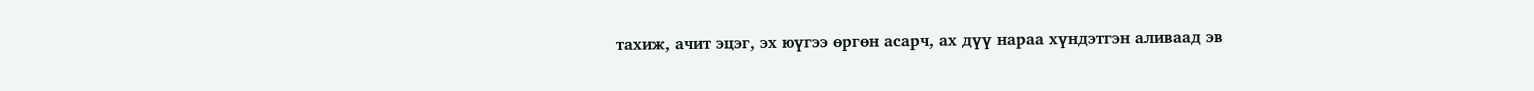тахиж, ачит эцэг, эх юүгээ өргөн асарч, ах дүү нараа хүндэтгэн аливаад эв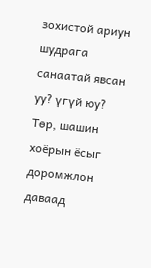зохистой ариун шудрага санаатай явсан уу? үгүй юу? Төр, шашин хоёрын ёсыг доромжлон даваад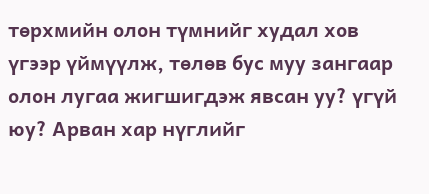төрхмийн олон түмнийг худал хов үгээр үймүүлж, төлөв бус муу зангаар олон лугаа жигшигдэж явсан уу? үгүй юу? Арван хар нүглийг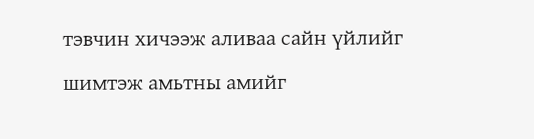тэвчин хичээж аливаа сайн үйлийг шимтэж амьтны амийг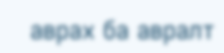аврах ба авралт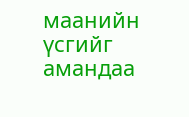маанийн үсгийг амандаа